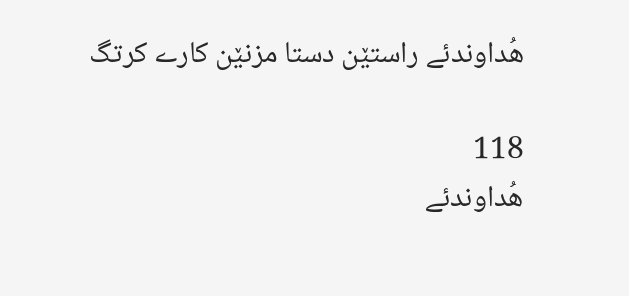هُداوندئے راستێن دستا مزنێن کارے کرتگ

118
هُداوندئے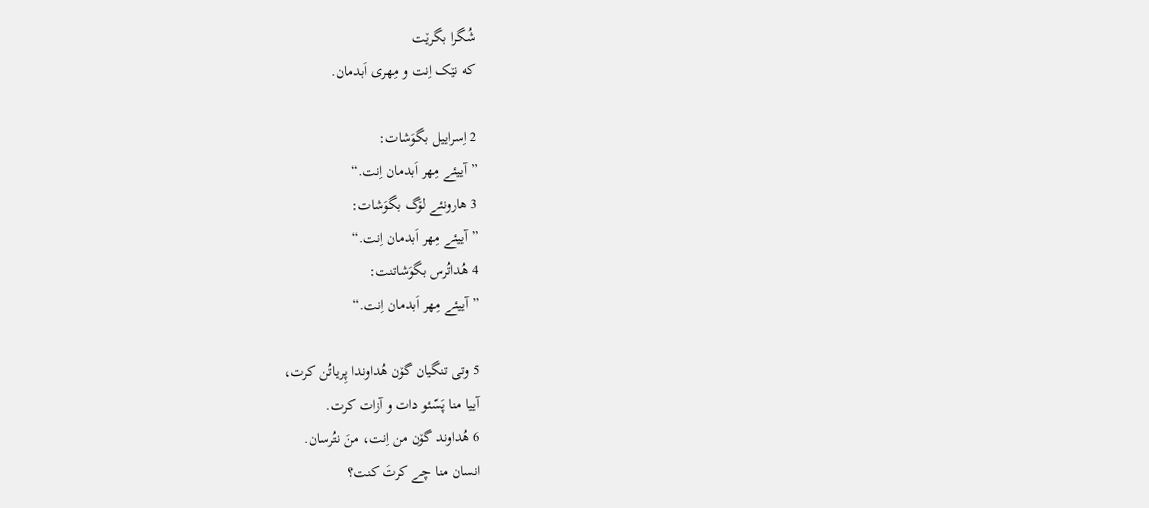شُگرا بگرێت
که نێک اِنت و مِهری اَبدمان.

2 اِسراییل بگوَشات:
”آییئے مِهر اَبدمان اِنت.“
3 هارونئے لۆگ بگوَشات:
”آییئے مِهر اَبدمان اِنت.“
4 هُداتُرس بگوَشاتنت:
”آییئے مِهر اَبدمان اِنت.“

5 وتی تنگیان گۆن هُداوندا پِریاتُن کرت،
آییا منا پَسّئو دات و آزات کرت.
6 هُداوند گۆن من اِنت، منَ نتُرسان.
انسان منا چے کرتَ کنت؟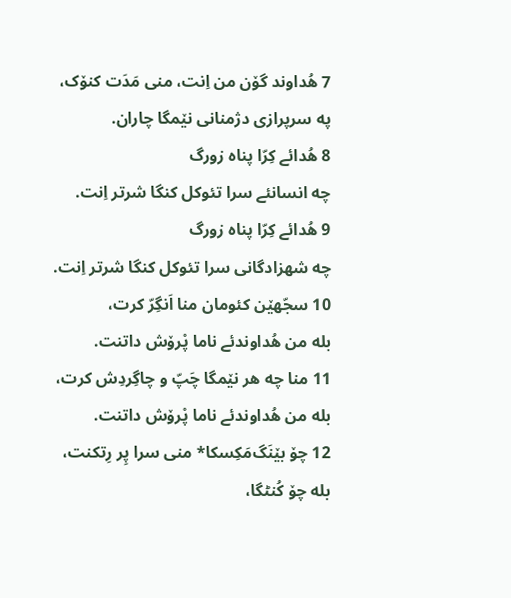7 هُداوند گۆن من اِنت، منی مَدَت کنۆک،
په سرپرازی دژمنانی نێمگا چاران.
8 هُدائے کِرّا پناه زورگ
چه انسانئے سرا تئوکل کنگا شرتر اِنت.
9 هُدائے کِرّا پناه زورگ
چه شهزادگانی سرا تئوکل کنگا شرتر اِنت.
10 سجّهێن کئومان منا اَنگِرّ کرت،
بله من هُداوندئے ناما پْرۆش داتنت.
11 منا چه هر نێمگا چَپّ و چاگِردِش کرت،
بله من هُداوندئے ناما پْرۆش داتنت.
12 چۆ بێنَگ‌مَکِسکا* منی سرا پِر رِتکنت،
بله چۆ کُنٹگا،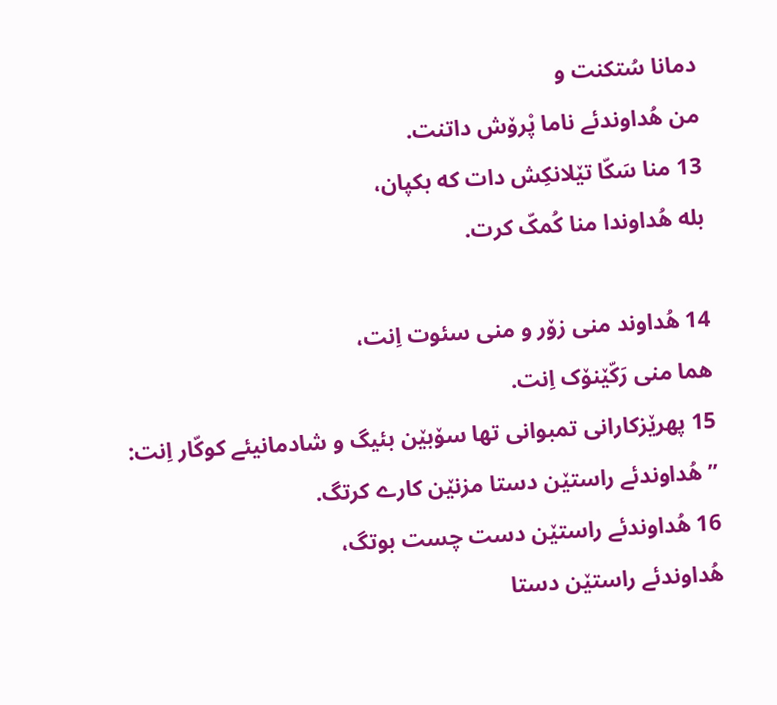دمانا سُتکنت و
من هُداوندئے ناما پْرۆش داتنت.
13 منا سَکّا تێلانکِش دات که بکپان،
بله هُداوندا منا کُمکّ کرت.

14 هُداوند منی زۆر و منی سئوت اِنت،
هما منی رَکّێنۆک اِنت.
15 پهرێزکارانی تمبوانی تها سۆبێن بئیگ و شادمانیئے کوکّار اِنت:
”هُداوندئے راستێن دستا مزنێن کارے کرتگ.
16 هُداوندئے راستێن دست چست بوتگ،
هُداوندئے راستێن دستا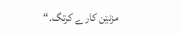مزنێن کارے کرتگ.“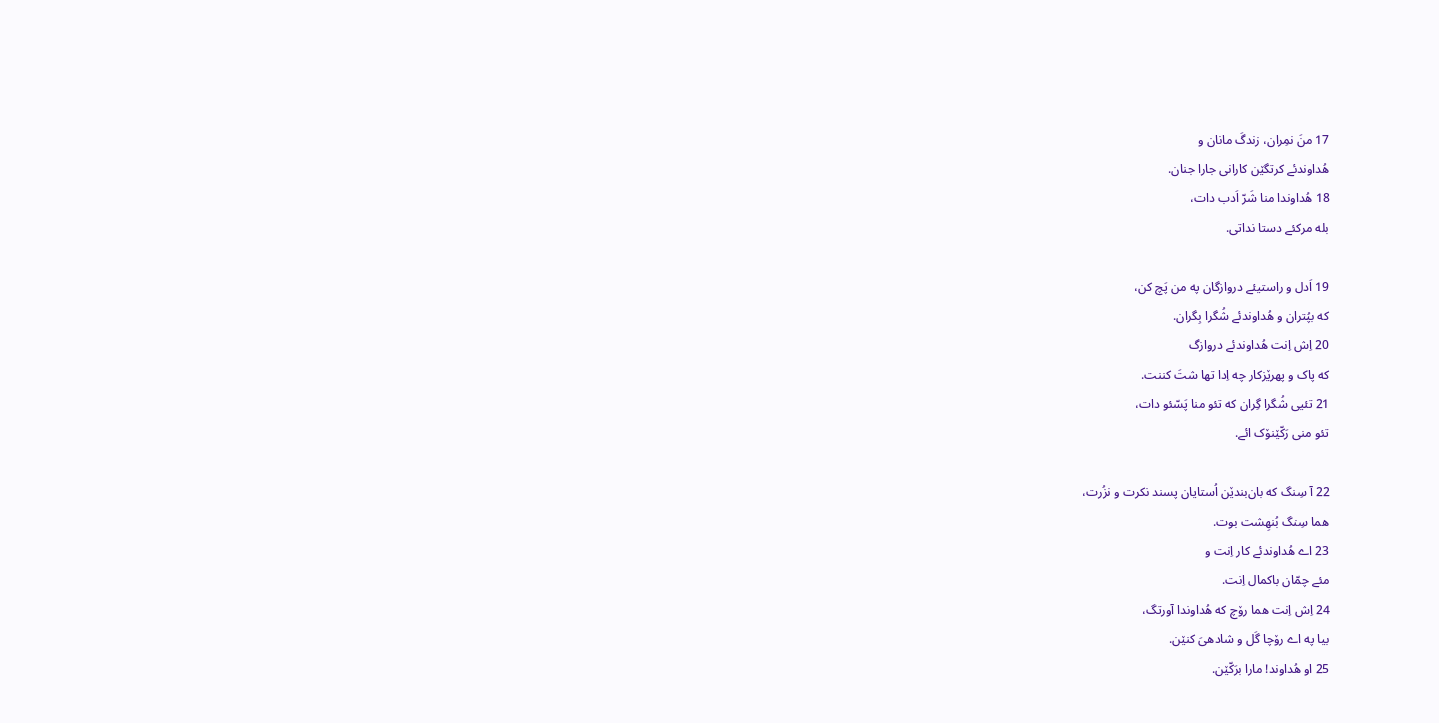17 منَ نمِران، زندگَ مانان و
هُداوندئے کرتگێن کارانی جارا جنان.
18 هُداوندا منا شَرّ اَدب دات،
بله مرکئے دستا نداتی.

19 اَدل و راستیئے دروازگان په من پَچ کن،
که بپُتران و هُداوندئے شُگرا بِگران.
20 اِش اِنت هُداوندئے دروازگ
که پاک و پهرێزکار چه اِدا تها شتَ کننت.
21 تئیی شُگرا گِران که تئو منا پَسّئو دات،
تئو منی رَکّێنۆک ائے.

22 آ سِنگ که بان‌بندێن اُستایان پسند نکرت و نزُرت،
هما سِنگ بُنهِشت بوت.
23 اے هُداوندئے کار اِنت و
مئے چمّان باکمال اِنت.
24 اِش اِنت هما رۆچ که هُداوندا آورتگ،
بیا په اے رۆچا گَل و شادهیَ کنێن.
25 او هُداوند! مارا برَکّێن.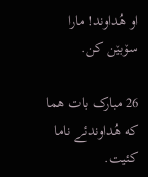او هُداوند! مارا سۆبێن کن.

26 مبارک بات هما که هُداوندئے ناما کئیت.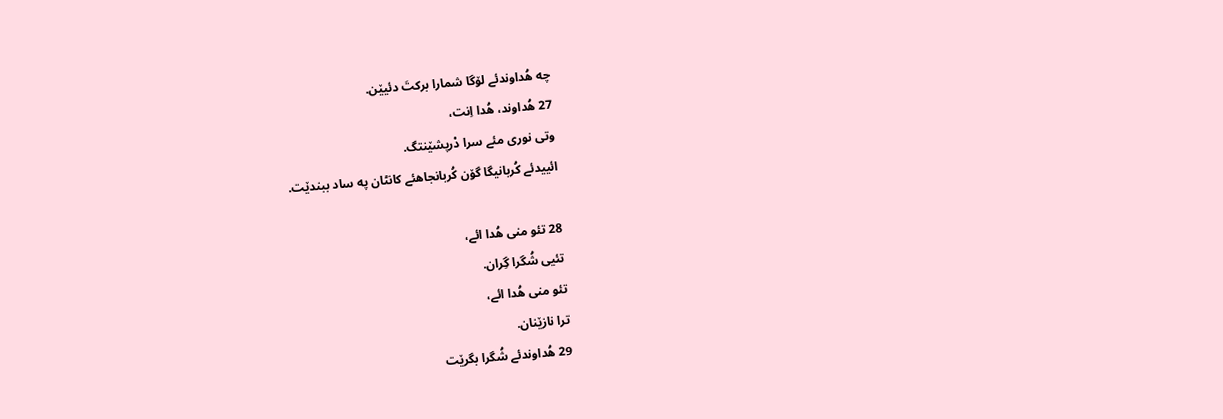چه هُداوندئے لۆگا شمارا برکتَ دئیێن.
27 هُداوند، هُدا اِنت،
وتی نوری مئے سرا دْرپشێنتگ.
ائییدئے کُربانیگا گۆن کُربانجاهئے کانٹان په ساد ببندێت.

28 تئو منی هُدا ائے،
تئیی شُگرا گِران.
تئو منی هُدا ائے،
ترا نازێنان.
29 هُداوندئے شُگرا بگرێت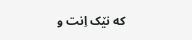که نێک اِنت و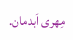مِهری اَبدمان.